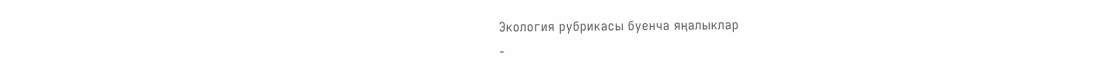Экология рубрикасы буенча яңалыклар
-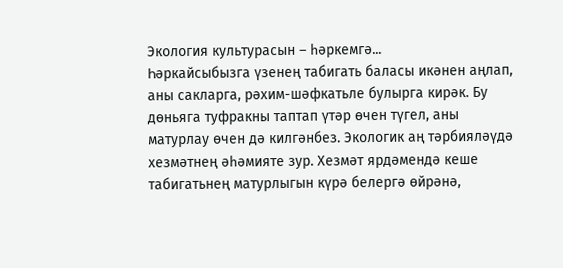Экология культурасын – һәркемгә...
Һәркайсыбызга үзенең табигать баласы икәнен аңлап, аны сакларга, рәхим-шәфкатьле булырга кирәк. Бу дөньяга туфракны таптап үтәр өчен түгел, аны матурлау өчен дә килгәнбез. Экологик аң тәрбияләүдә хезмәтнең әһәмияте зур. Хезмәт ярдәмендә кеше табигатьнең матурлыгын күрә белергә өйрәнә,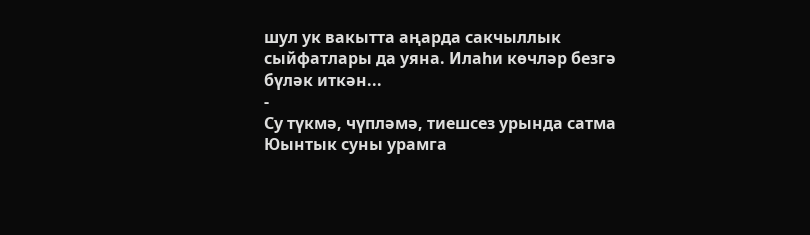шул ук вакытта аңарда сакчыллык сыйфатлары да уяна. Илаһи көчләр безгә бүләк иткән...
-
Су түкмә, чүпләмә, тиешсез урында сатма
Юынтык суны урамга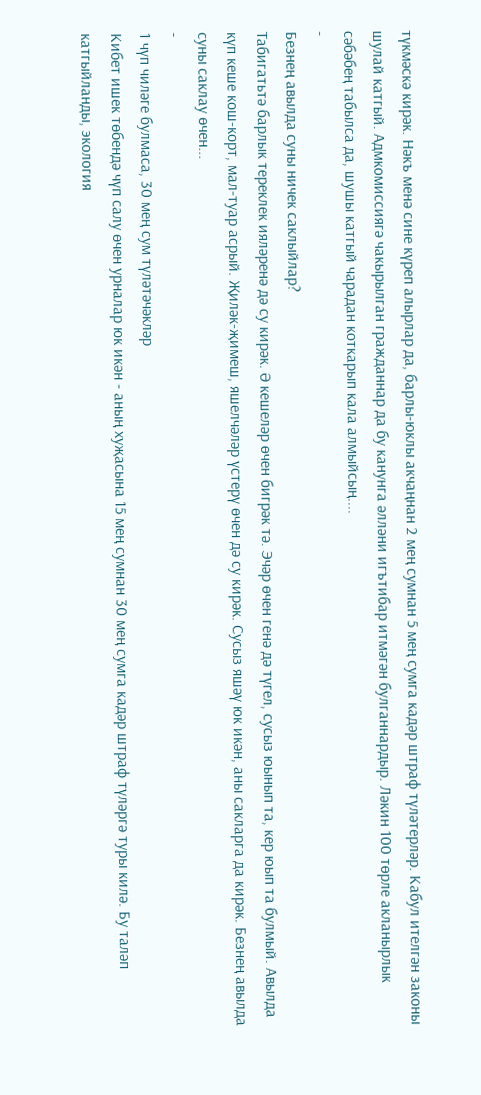түкмәскә кирәк. Нәкъ менә сине күреп алырлар да, барлы-юклы акчаңнан 2 мең сумнан 5 мең сумга кадәр штраф түләтерләр. Кабул ителгән законы шулай катгый. Адмкомиссиягә чакырылган гражданнар да бу канунга әлләни игътибар итмәгән булганнардыр. Ләкин 100 төрле акланырлык сәбәбең табылса да, шушы катгый чарадан коткарып кала алмыйсың....
-
Безнең авылда суны ничек саклыйлар?
Табигатьтә барлык тереклек ияләренә дә су кирәк. Ә кешеләр өчен бигрәк тә. Эчәр өчен генә дә түгел, сусыз юынып та, кер юып та булмый. Авылда күп кеше кош-корт, мал-туар асрый. Җиләк-җимеш, яшелчәләр үстерү өчен дә су кирәк. Сусыз яшәү юк икән, аны сакларга да кирәк. Безнең авылда суны саклау өчен...
-
1 чүп чиләге булмаса, 30 мең сум түләтәчәкләр
Кибет ишек төбендә чүп салу өчен урналар юк икән - аның хуҗасына 15 мең сумнан 30 мең сумга кадәр штраф түләргә туры килә. Бу таләп катгыйланды, экология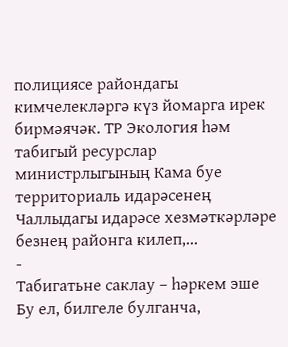полициясе райондагы кимчелекләргә күз йомарга ирек бирмәячәк. ТР Экология һәм табигый ресурслар министрлыгының Кама буе территориаль идарәсенең Чаллыдагы идарәсе хезмәткәрләре безнең районга килеп,...
-
Табигатьне саклау – һәркем эше
Бу ел, билгеле булганча,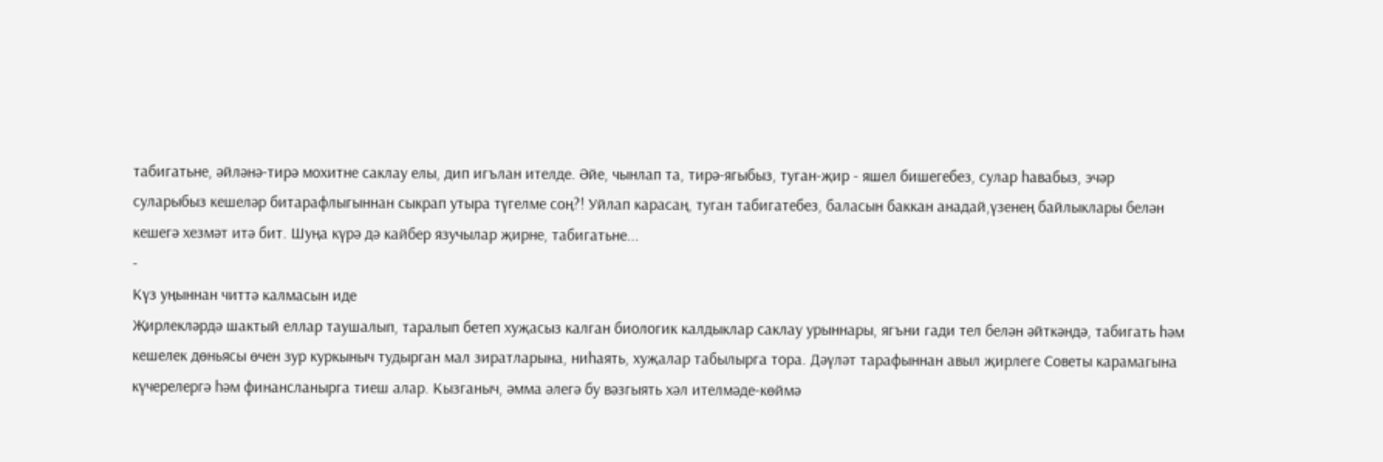табигатьне, әйләнә-тирә мохитне саклау елы, дип игълан ителде. Әйе, чынлап та, тирә-ягыбыз, туган-җир - яшел бишегебез, сулар һавабыз, эчәр суларыбыз кешеләр битарафлыгыннан сыкрап утыра түгелме соң?! Уйлап карасаң, туган табигатебез, баласын баккан анадай,үзенең байлыклары белән кешегә хезмәт итә бит. Шуңа күрә дә кайбер язучылар җирне, табигатьне...
-
Күз уңыннан читтә калмасын иде
Җирлекләрдә шактый еллар таушалып, таралып бетеп хуҗасыз калган биологик калдыклар саклау урыннары, ягъни гади тел белән әйткәндә, табигать һәм кешелек дөньясы өчен зур куркыныч тудырган мал зиратларына, ниһаять, хуҗалар табылырга тора. Дәүләт тарафыннан авыл җирлеге Советы карамагына күчерелергә һәм финансланырга тиеш алар. Кызганыч, әмма әлегә бу вәзгыять хәл ителмәде-көймә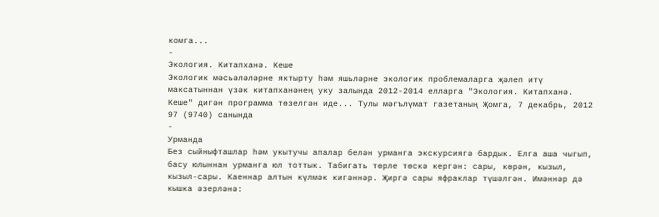комга...
-
Экология. Китапханә. Кеше
Экологик мәсьәләләрне яктырту һәм яшьләрне экологик проблемаларга җәлеп итү максатыннан үзәк китапханәнең уку залында 2012-2014 елларга "Экология. Китапханә. Кеше" дигән программа төзелгән иде... Тулы мәгълүмат газетаның Җомга, 7 декабрь, 2012 97 (9740) санында
-
Урманда
Без сыйныфташлар һәм укытучы апалар белән урманга экскурсиягә бардык. Елга аша чыгып, басу юлыннан урманга юл тоттык. Табигать төрле төскә кергән: сары, көрән, кызыл, кызыл-сары. Каеннар алтын күлмәк кигәннәр. Җиргә сары яфраклар түшәлгән. Имәннәр дә кышка әзерләнә: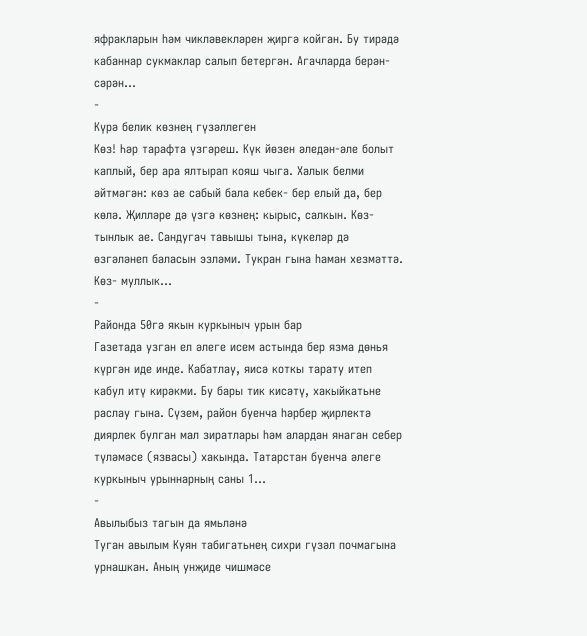яфракларын һәм чикләвекләрен җиргә койган. Бу тирәдә кабаннар сукмаклар салып бетергән. Агачларда берән-сәрән...
-
Күрә белик көзнең гүзәллеген
Көз! Һәр тарафта үзгәреш. Күк йөзен әледән-әле болыт каплый, бер ара ялтырап кояш чыга. Халык белми әйтмәгән: көз ае сабый бала кебек- бер елый да, бер көлә. Җилләре дә үзгә көзнең: кырыс, салкын. Көз- тынлык ае. Сандугач тавышы тына, күкеләр дә өзгәләнеп баласын эзләми. Тукран гына һаман хезмәттә. Көз- муллык...
-
Районда 50гә якын куркыныч урын бар
Газетада узган ел әлеге исем астында бер язма дөнья күргән иде инде. Кабатлау, яисә коткы тарату итеп кабул итү кирәкми. Бу бары тик кисәтү, хакыйкатьне раслау гына. Сүзем, район буенча һәрбер җирлектә диярлек булган мал зиратлары һәм алардан янаган себер түләмәсе (язвасы) хакында. Татарстан буенча әлеге куркыныч урыннарның саны 1...
-
Авылыбыз тагын да ямьләнә
Туган авылым Куян табигатьнең сихри гүзәл почмагына урнашкан. Аның унҗиде чишмәсе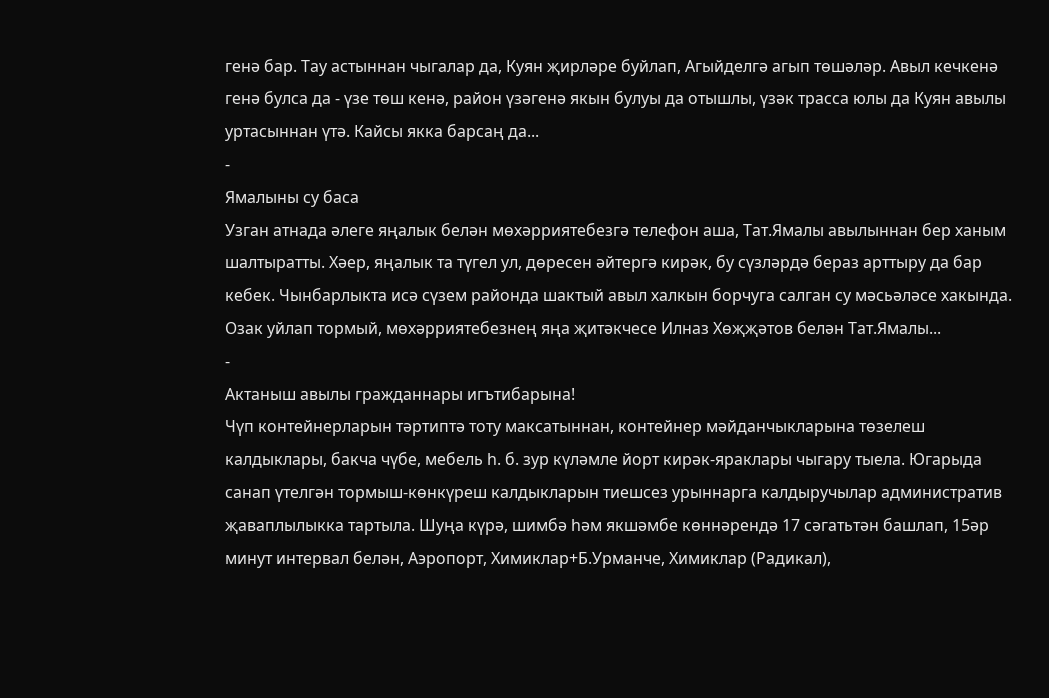генә бар. Тау астыннан чыгалар да, Куян җирләре буйлап, Агыйделгә агып төшәләр. Авыл кечкенә генә булса да - үзе төш кенә, район үзәгенә якын булуы да отышлы, үзәк трасса юлы да Куян авылы уртасыннан үтә. Кайсы якка барсаң да...
-
Ямалыны су баса
Узган атнада әлеге яңалык белән мөхәрриятебезгә телефон аша, Тат.Ямалы авылыннан бер ханым шалтыратты. Хәер, яңалык та түгел ул, дөресен әйтергә кирәк, бу сүзләрдә бераз арттыру да бар кебек. Чынбарлыкта исә сүзем районда шактый авыл халкын борчуга салган су мәсьәләсе хакында. Озак уйлап тормый, мөхәрриятебезнең яңа җитәкчесе Илназ Хөҗҗәтов белән Тат.Ямалы...
-
Актаныш авылы гражданнары игътибарына!
Чүп контейнерларын тәртиптә тоту максатыннан, контейнер мәйданчыкларына төзелеш калдыклары, бакча чүбе, мебель һ. б. зур күләмле йорт кирәк-яраклары чыгару тыела. Югарыда санап үтелгән тормыш-көнкүреш калдыкларын тиешсез урыннарга калдыручылар административ җаваплылыкка тартыла. Шуңа күрә, шимбә һәм якшәмбе көннәрендә 17 сәгатьтән башлап, 15әр минут интервал белән, Аэропорт, Химиклар+Б.Урманче, Химиклар (Радикал),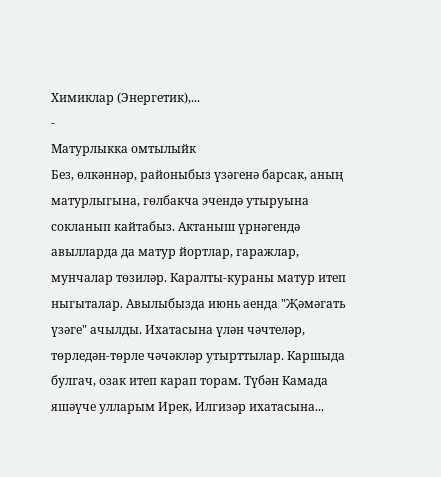Химиклар (Энергетик),...
-
Матурлыкка омтылыйк
Без, өлкәннәр, районыбыз үзәгенә барсак, аның матурлыгына, гөлбакча эчендә утыруына сокланып кайтабыз. Актаныш үрнәгендә авылларда да матур йортлар, гаражлар, мунчалар төзиләр. Каралты-кураны матур итеп ныгыталар. Авылыбызда июнь аенда "Җәмәгать үзәге" ачылды. Ихатасына үлән чәчтеләр, төрледән-төрле чәчәкләр утырттылар. Каршыда булгач, озак итеп карап торам. Түбән Камада яшәүче улларым Ирек, Илгизәр ихатасына...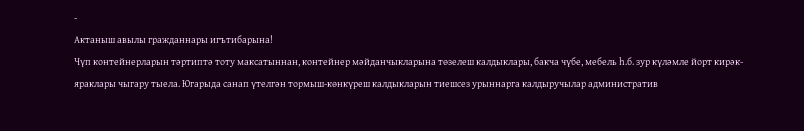-
Актаныш авылы гражданнары игътибарына!
Чүп контейнерларын тәртиптә тоту максатыннан, контейнер мәйданчыкларына төзелеш калдыклары, бакча чүбе, мебель һ.б. зур күләмле йорт кирәк-яраклары чыгару тыела. Югарыда санап үтелгән тормыш-көнкүреш калдыкларын тиешсез урыннарга калдыручылар административ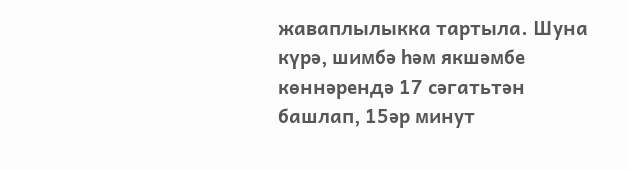жаваплылыкка тартыла. Шуна күрә, шимбә һәм якшәмбе көннәрендә 17 сәгатьтән башлап, 15әр минут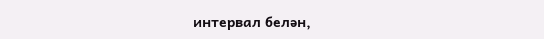интервал белән,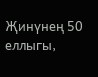Җинүнең 50 еллыгы,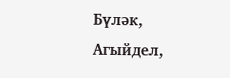Бүләк, Агыйдел,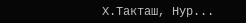Х.Такташ, Нур...